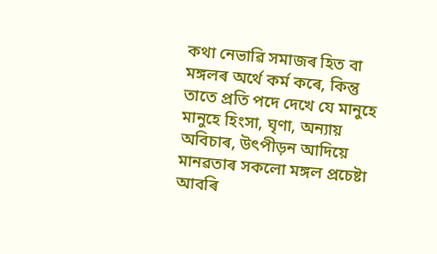কথা নেভাৱি সমাজৰ হিত বা মঙ্গলৰ অৰ্থে কৰ্ম কৰে, কিন্তু তাতে প্ৰতি পদে দেখে যে মানুহে মানুহে হিংসা, ঘৃণা, অন্যায় অবিচাৰ, উৎপীড়ন আদিয়ে মানৱতাৰ সকলো মঙ্গল প্ৰচেষ্টা আবৰি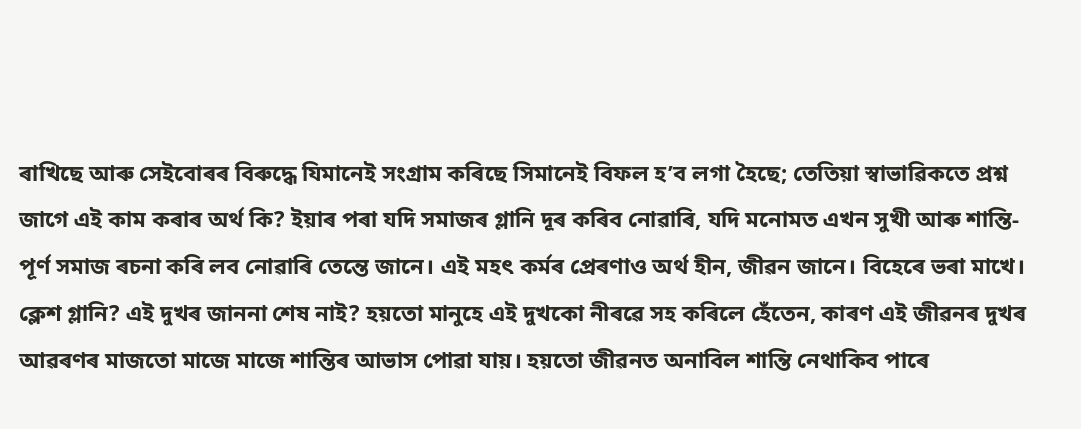ৰাখিছে আৰু সেইবোৰৰ বিৰুদ্ধে যিমানেই সংগ্ৰাম কৰিছে সিমানেই বিফল হ’ব লগা হৈছে; তেতিয়া স্বাভাৱিকতে প্ৰশ্ন জাগে এই কাম কৰাৰ অৰ্থ কি? ইয়াৰ পৰা যদি সমাজৰ গ্লানি দূৰ কৰিব নোৱাৰি, যদি মনোমত এখন সুখী আৰু শান্তি- পূৰ্ণ সমাজ ৰচনা কৰি লব নোৱাৰি তেন্তে জানে। এই মহৎ কৰ্মৰ প্ৰেৰণাও অৰ্থ হীন, জীৱন জানে। বিহেৰে ভৰা মাখে। ক্লেশ গ্লানি? এই দুখৰ জাননা শেষ নাই? হয়তো মানুহে এই দুখকো নীৰৱে সহ কৰিলে হেঁতেন, কাৰণ এই জীৱনৰ দুখৰ আৱৰণৰ মাজতো মাজে মাজে শান্তিৰ আভাস পোৱা যায়। হয়তো জীৱনত অনাবিল শান্তি নেথাকিব পাৰে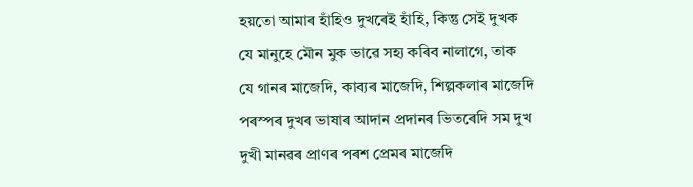হয়তো আমাৰ হাঁহিও দুখৰেই হাঁহি, কিন্তু সেই দুখক যে মানুহে মৌন মুক ভাৱে সহ্য কৰিব নালাগে, তাক যে গানৰ মাজেদি, কাব্যৰ মাজেদি, শিল্পকলাৰ মাজেদি পৰস্পৰ দুখৰ ভাষাৰ আদান প্ৰদানৰ ভিতৰেদি সম দুখ দুখী মানৱৰ প্ৰাণৰ পৰশ প্ৰেমৰ মাজেদি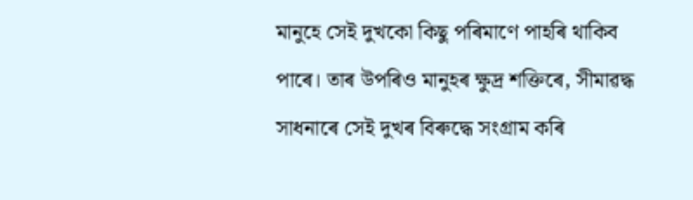মানুহে সেই দুখকো কিছু পৰিমাণে পাহৰি থাকিব পাৰে। তাৰ উপৰিও মানুহৰ ক্ষুদ্ৰ শক্তিৰে, সীমাৱদ্ধ সাধনাৰে সেই দুখৰ বিৰুদ্ধে সংগ্ৰাম কৰি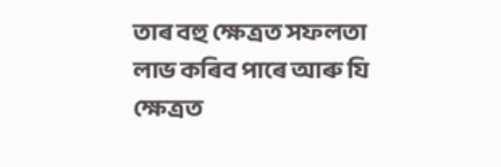তাৰ বহু ক্ষেত্ৰত সফলতা লাভ কৰিব পাৰে আৰু যি ক্ষেত্ৰত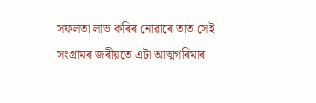সফলতা লাভ কৰিৰ নোৱাৰে তাত সেই সংগ্ৰামৰ জৰীয়তে এটা আত্মগৰিমাৰ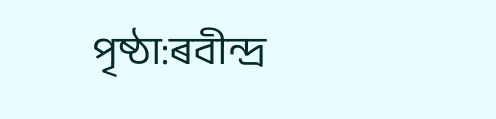পৃষ্ঠা:ৰবীন্দ্ৰ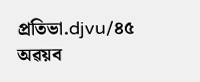প্ৰতিভা.djvu/৪৫
অৱয়ব